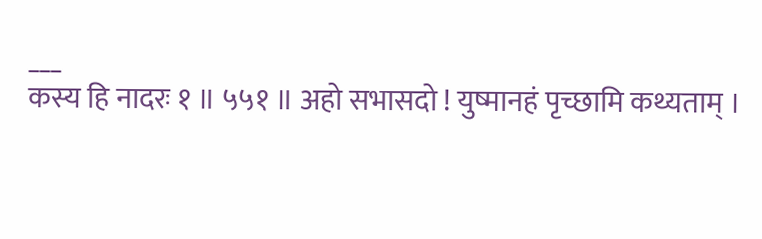___
कस्य हि नादरः १ ॥ ५५१ ॥ अहो सभासदो ! युष्मानहं पृच्छामि कथ्यताम् ।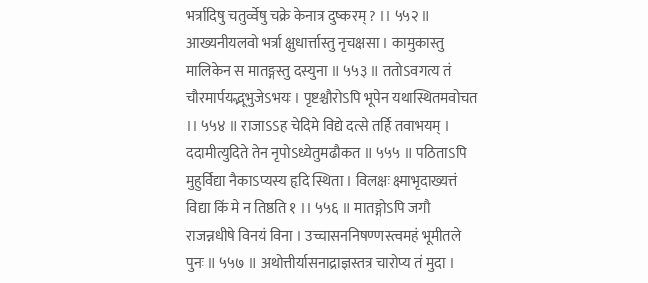भर्त्रादिषु चतुर्व्वेषु चक्रे केनात्र दुष्करम् ? ।। ५५२ ॥ आख्यनीयलवो भर्त्रा क्षुधार्त्तास्तु नृचक्षसा । कामुकास्तु मालिकेन स मातङ्गस्तु दस्युना ॥ ५५३ ॥ ततोऽवगत्य तं चौरमार्पयद्भूभुजेऽभयः । पृष्टश्चौरोऽपि भूपेन यथास्थितमवोचत ।। ५५४ ॥ राजाऽऽह चेदिमे विद्ये दत्से तर्हि तवाभयम् । ददामीत्युदिते तेन नृपोऽध्येतुमढौकत ॥ ५५५ ॥ पठिताऽपि मुहुर्विद्या नैकाऽप्यस्य हृदि स्थिता । विलक्षः क्ष्माभृदाख्यत्तं विद्या किं मे न तिष्ठति १ ।। ५५६ ॥ मातङ्गोऽपि जगौ राजन्नधीषे विनयं विना । उच्चासननिषण्णस्त्वमहं भूमीतले पुनः ॥ ५५७ ॥ अथोत्तीर्यासनाद्राज्ञस्तत्र चारोप्य तं मुदा ।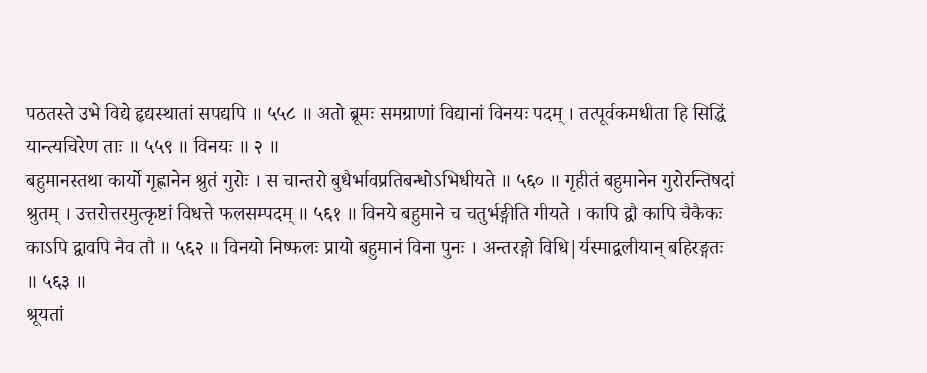पठतस्ते उभे विद्ये हृद्यस्थातां सपद्यपि ॥ ५५८ ॥ अतो ब्रूमः समग्राणां विद्यानां विनयः पदम् । तत्पूर्वकमधीता हि सिद्धिं यान्त्यचिरेण ताः ॥ ५५९ ॥ विनयः ॥ २ ॥
बहुमानस्तथा कार्यो गृह्णानेन श्रुतं गुरोः । स चान्तरो बुधैर्भावप्रतिबन्धोऽभिधीयते ॥ ५६० ॥ गृहीतं बहुमानेन गुरोरन्तिषदां श्रुतम् । उत्तरोत्तरमुत्कृष्टां विधत्ते फलसम्पदम् ॥ ५६१ ॥ विनये बहुमाने च चतुर्भङ्गीति गीयते । कापि द्वौ कापि चैकैकः काऽपि द्वावपि नैव तौ ॥ ५६२ ॥ विनयो निष्फलः प्रायो बहुमानं विना पुनः । अन्तरङ्गो विधि|र्यस्माद्वलीयान् बहिरङ्गतः ॥ ५६३ ॥
श्रूयतां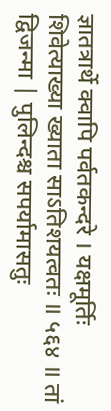ज्ञातत्रार्थे क्वापि पर्वतकन्दरे । यक्षमूर्तिः शिवेत्याख्या ख्याता साऽतिशयत्वतः ॥ ५६४ ॥ तां द्विजन्मा | पुलिन्दश्च सपर्यामासतुः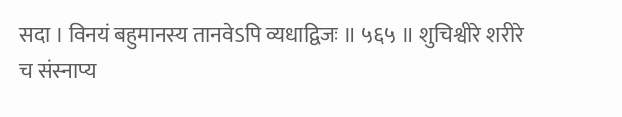सदा । विनयं बहुमानस्य तानवेऽपि व्यधाद्विजः ॥ ५६५ ॥ शुचिश्वीरे शरीरे च संस्नाप्य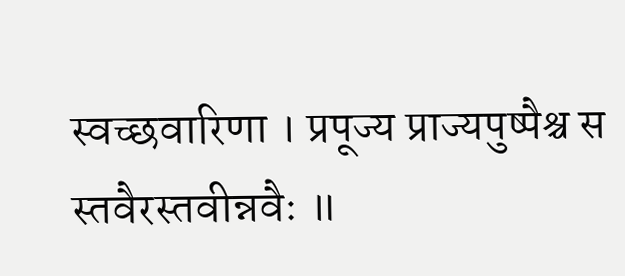स्वच्छवारिणा । प्रपूज्य प्राज्यपुष्पैश्च स स्तवैरस्तवीन्नवैः ॥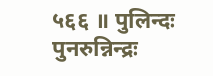५६६ ॥ पुलिन्दः पुनरुन्निन्द्रः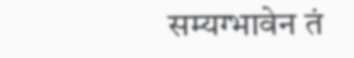सम्यग्भावेन तं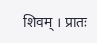शिवम् । प्रातः